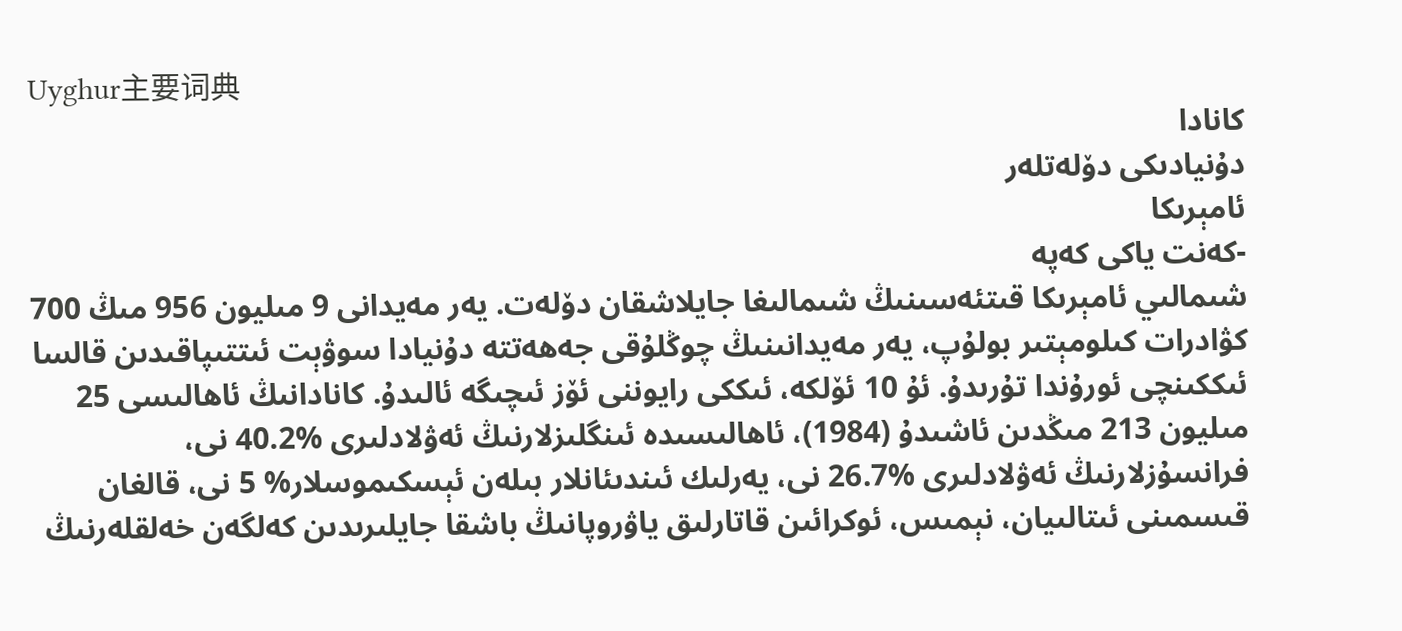Uyghur主要词典
كانادا
دۇنيادىكى دۆلەتلەر
ئامېرىكا
-كەنت ياكى كەپە
شىمالىي ئامېرىكا قىتئەسىنىڭ شىمالىغا جايلاشقان دۆلەت. يەر مەيدانى 9 مىليون 956 مىڭ 700 كۋادرات كىلومېتىر بولۇپ، يەر مەيدانىنىڭ چوڭلۇقى جەھەتتە دۇنيادا سوۋېت ئىتتىپاقىدىن قالسا ئىككىنچى ئورۇندا تۇرىدۇ. ئۇ 10 ئۆلكە، ئىككى رايوننى ئۆز ئىچىگە ئالىدۇ. كانادانىڭ ئاھالىسى 25 مىليون 213 مىڭدىن ئاشىدۇ (1984)، ئاھالىسىدە ئىنگلىزلارنىڭ ئەۋلادلىرى %40.2 نى، فرانسۇزلارنىڭ ئەۋلادلىرى %26.7 نى، يەرلىك ئىندىئانلار بىلەن ئېسكىموسلار% 5 نى، قالغان قىسمىنى ئىتالىيان، نېمىس، ئوكرائىن قاتارلىق ياۋروپانىڭ باشقا جايلىرىدىن كەلگەن خەلقلەرنىڭ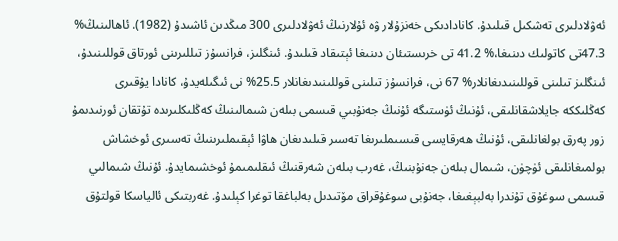ئەۋلادلىرى تەشكىل قىلىدۇ. كانادادىكى خەنزۇلار ۋە ئۇلارنىڭ ئەۋلادلىرى 300 مىڭدىن ئاشىدۇ (1982). ئاھالىنىڭ% 47.3تى كاتولىك دىنىغا،% 41.2 تى خرىستىئان دىنىغا ئېتىقاد قىلىدۇ. ئىنگلىز، فرانسۇز تىللىرىنى ئورتاق قوللىنىدۇ، ئىنگلىز تىلىنى قوللىنىدىغانلار% 67 نى، فرانسۇز تىلىنى قوللىنىدىغانلار 25.5% نى ئىگىلەيدۇ، كانادا يۇقىرى كەڭلىككە جايلاشقانلىقى، ئۇنىڭ ئۈستىگە ئۇنىڭ جەنۇبىي قىسمى بىلەن شىمالىنىڭ كەڭلىكلىرىدە تۇتقان ئورنىدىمۇ زور پەرق بولغانلىقى، ئۇنىڭ ھەرقايسى قىسىملىرىغا تەسىر قىلىدىغان ھاۋا ئېقىملىرىنىڭ تەسىرى ئوخشاش بولمىغانلىقى ئۈچۈن، شىمال بىلەن جەنۇبنىڭ، غەرب بىلەن شەرقنىڭ ئىقلىمىمۇ ئوخشىمايدۇ. ئۇنىڭ شىمالىي قىسمى سوغۇق تۇندرا بەلبېغىغا، جەنۇبى سوغۇقراق مۆتىدىل بەلباغقا توغرا كېلىدۇ. غەربتىكى ئالياسكا قولتۇق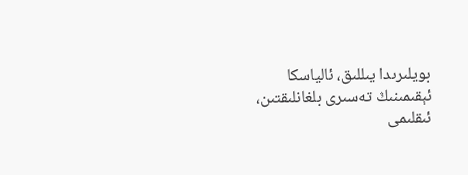بويلىرىدا يىللىق، ئالياسكا ئېقىمىنىڭ تەسىرى بلغانلىقتىن، ئىقلىمى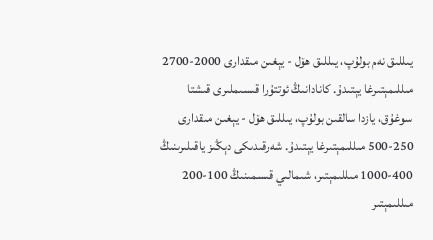يىللىق نەم بولۇپ، يىللىق ھۆل - يېغىن مىقدارى 2000-2700 مىللىمېتىرغا يېتىدۇ. كانادانىڭ ئوتتۇرا قىسىملىرى قىشتا سوغۇق، يازدا سالقىن بولۇپ، يىللىق ھۆل - يېغىن مىقدارى 250-500 مىللىمېتىرغا يېتىدۇ. شەرقىدىكى دېڭىز ياقىلىرىنىڭ 400-1000 مىللىمېتىر، شىمالىي قىسمىنىڭ 100-200 مىللىمېتىر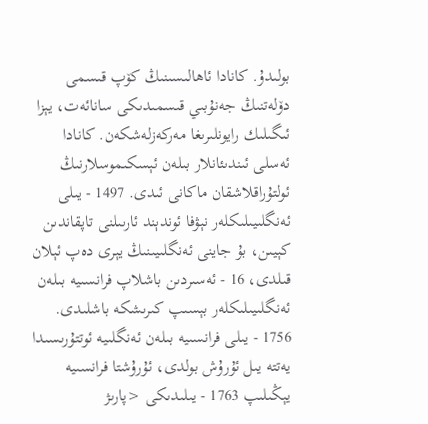بولىدۇ. كانادا ئاھالىسىنىڭ كۆپ قىسمى دۆلەتنىڭ جەنۇبىي قىسمىدىكى سانائەت، يېزا ئىگىلىك رايونلىرىغا مەركەزلەشكەن. كانادا ئەسلى ئىندىئانلار بىلەن ئېسكىموسلارنىڭ ئولتۇراقلاشقان ماكانى ئىدى. 1497 - يىلى ئەنگلىيىلىكلەر نېۋفا ئوندېند ئارىىلنى تاپقاندىن كېيىن، بۇ جاينى ئەنگلىيىنىڭ يېرى دەپ ئېلان قىلدى، 16 - ئەسىردىن باشلاپ فرانسىيە بىلەن ئەنگلىيىلىكلەر بېسىپ كىرىشكە باشلىدى. 1756 - يىلى فرانسىيە بىلەن ئەنگلىيە ئوتتۇرىسىدا يەتتە يىل ئۇرۇش بولدى، ئۇرۇشتا فرانسىيە يېڭىلىپ 1763 - يىلىدىكى <پارىژ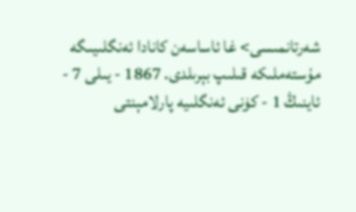شەرتانمىسى> غا ئاساسەن كانادا ئەنگلىيىگە مۇستەملىكە قىلىپ بېرىلدى. 1867 - يىلى 7 - ئاينىڭ 1 - كۈنى ئەنگلىيە پارلامېنتى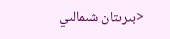<بىرىتان شىمالىي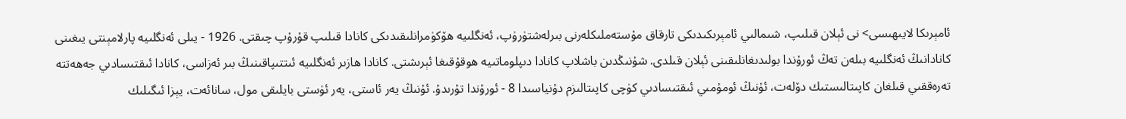ئامېرىكا لايىھىسى> نى ئېلان قىلىپ، شىمالىي ئامېرىكىدىكى تارقاق مۇستەملىكلەرنى بىرلەشتۈرۈپ، ئەنگلىيە ھۆكۈمرانلىقىدىكى كانادا قىلىپ قۇرۇپ چىقتى. 1926 - يىلى ئەنگلىيە پارلامېنتى يىغىنى كانادانىڭ ئەنگلىيە بىلەن تەڭ ئورۇندا بولىدىغانلىقىنى ئېلان قىلدى. شۇنىڭدىن باشلاپ كانادا دىپلوماتىيە ھوقۇقىغا ئېرىشتى. كانادا ھازىر ئەنگلىيە ئىتتىپاقىنىڭ بىر ئەزاسى، كانادا ئىقتىسادىي جەھەتتە تەرەققىي قىلغان كاپىتالىستىك دۆلەت، ئۇنىڭ ئومۇمىي ئىقتىسادىي كۈچى كاپىتالىزم دۇنياسىدا 8 - ئورۇندا تۇرىدۇ. ئۇنىڭ يەر ئاستى، يەر ئۈستى بايلىقى مول، سانائەت، يېزا ئىگىلىك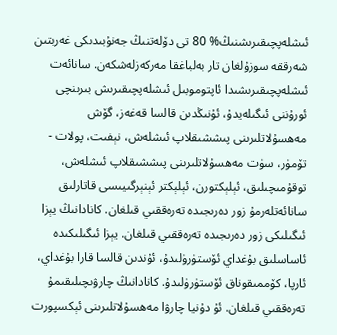ئىشلەپچىقىرىشنىڭ% 80 تى دۆلەتنىڭ جەنۇبىدىكى غەربتىن شەرققە سوزۇلغان تار بەلباغقا مەركەزلەشكەن. سانائەت ئىشلەپچىقىرىشىدا ئاپتوموبىل ئىشلەپچىقىرىش بىرىنچى ئورۇننى ئىگىلەيدۇ، ئۇنىڭدىن قالسا قەغەز، گۆش مەھسۇلاتلىرىنى پىششىقلاپ ئىشلەش، نېفىت، پولات - تۆمۈر، سۈت مەھسۇلاتلىرىنى پىششىقلاپ ئىشلەش، توقۇمىچىلىق، ئېلېكتورن، ئېلېكتر ئېنېرگىيىسى قاتارلىق سانائەتلەرمۇ زور دەرىجىدە تەرەققىي قىلغان. كانادانىڭ يېزا ئىگىلىكى زور دەرىجىدە تەرەققىي قىلغان. يېزا ئىگىلىكىدە ئاساسلىق بۇغداي ئۆستۈرۈلىدۇ، ئۇندىن قالسا قارا بۇغداي، ئارپا، كۆممىقوناق ئۆستۈرۈلىدۇ. كانادانىڭ چارۋىچىلىقىمۇ تەرەققىي قىلغان. ئۇ دۇنيا چارۋا مەھسۇلاتلىرىنى ئېكسپورت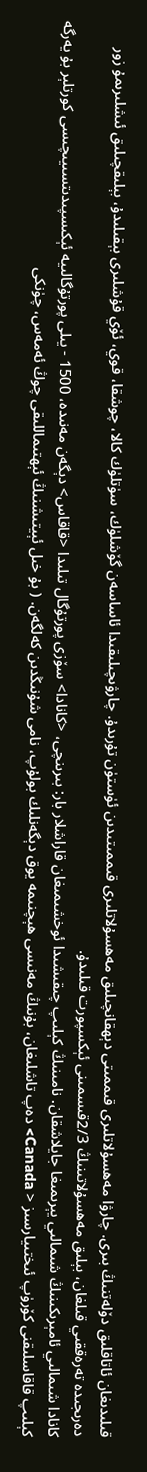قىلىدىغان ئاتاقلىق دۆلەتنىڭ بىرى. چارۋا مەھسۇلاتلىرى قىممىتى دېھقانچىلىق مەھسۇلاتلىرى قىممىتىدىن ئۈستۈن تۇرىدۇ. چارۋىچىلىقىدا ئاساسەن گۆشلۈك، سۈتلۈك كالا، چوشقا، قوي، ئۆي قۇشلىرى بېقىلىدۇ، بېلىقچىلىق ئىشلىرىمۇ زور دەرىجىدە تەرەققىي قىلغان، بېلىق مەھسۇلاتىنىڭ 2/3قىسمىنى ئېكسپورت قىلىدۇ.
كانادا شىمالىي ئامېرىكىنىڭ شىمالىي يېرىمىغا جايلاشقان. نامىنىڭ كېلىپ چىقىشىدا ئوخشىمىغان قاراشلار بار: بىرىنچى، <كانادا> سۆزى پورتۇگال تىلىدا <قاقاس> دېگەن مەنىدە، 1500 - يىلى پورتۇگالىيە ئېكىسپىدىتسىيىچىسى كورتلېر بۇ يەرگە كېلىپ قاقاسلىقنى كۆرۈپ ئىختىيارسىز < Canada> دەپ تاشلىغان، بۇنىڭ مەنىسى ھېچنىمە يوق دېگەنلىك بولۇپ، نامى شۇنىڭدىن كەلگەن. ( بۇ خىل ئېيتىشنىڭ ئېھتىماللىقى چوڭ ئەمەس، چۈنكى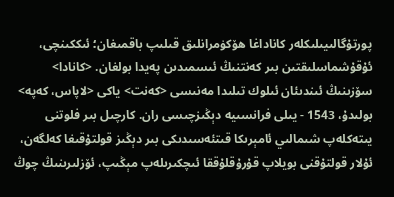پورتۇگالىيىلىكلەر كاناداغا ھۆكۈمرانلىق قىلىپ باقمىغان؛ ئىككىنچى، ئۇقۇشماسلىقتىن بىر كەنتنىڭ ئىسمىدىن پەيدا بولغان. <كانادا> سۆزىنىڭ ئىندىئان ئىلوك تىلىدا مەنىسى <كەنت> ياكى <لاپاس، كەپە> بولىدۇ، 1543 - يىلى فرانسىيە دېڭىزچىسى ران. كارچىل بىر فلوتنى يىتەكلەپ شىمالىي ئامېرىكا قىتئەسىدىكى بىر دېڭىز قولتۇقىغا كەلگەن، ئۇلار قولتۇقنى بويلاپ قۇرۇقلۇققا ئىچكىرىلەپ مېڭىپ، ئۆزلىرىنىڭ چوڭ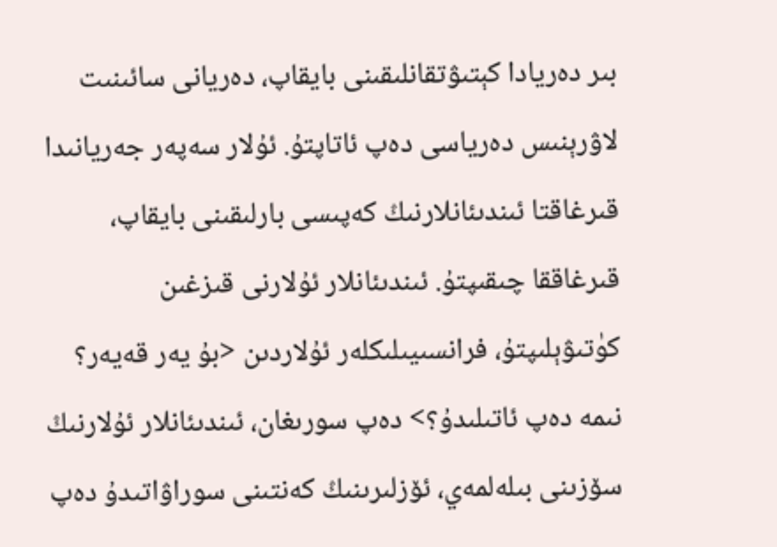بىر دەريادا كېتىۋتقانلىقىنى بايقاپ، دەريانى سائىنىت لاۋرېنىس دەرياسى دەپ ئاتاپتۇ. ئۇلار سەپەر جەريانىدا قىرغاقتا ئىندىئانلارنىڭ كەپىسى بارلىقىنى بايقاپ، قىرغاققا چىقىپتۇ. ئىندىئانلار ئۇلارنى قىزغىن كۈتىۋېلىپتۇ، فرانسىيىلىكلەر ئۇلاردىن <بۇ يەر قەيەر؟ نىمە دەپ ئاتىلىدۇ؟> دەپ سورىغان، ئىندىئانلار ئۇلارنىڭ سۆزىنى بىلەلمەي، ئۆزلىرىنىڭ كەنتىنى سوراۋاتىدۇ دەپ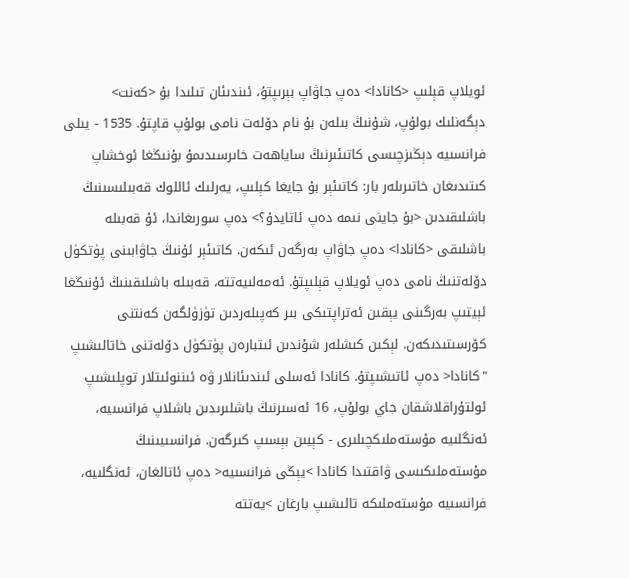ئويلاپ قېلىپ <كانادا> دەپ جاۋاپ بېرىپتۇ، ئىندىئان تىلىدا بۇ <كەنت> دېگەنلىك بولۇپ، شۇنىڭ بىلەن بۇ نام دۆلەت نامى بولۇپ قاپتۇ. 1535 - يىلى فرانسىيە دېڭىزچىسى كاتىئىرنىڭ ساياھەت خاىرسىدىمۇ بۇنىڭغا ئوخشاپ كىتىدىغان خاتىرىلەر بار: كاتىئېر بۇ جايغا كېلىپ، يەرلىك ئاللوك قەبىلىسىنىڭ باشلىقىدىن <بۇ جاينى نىمە دەپ ئاتايدۇ؟> دەپ سورىغاندا، ئۇ قەبىلە باشلىقى <كانادا> دەپ جاۋاپ بەرگەن ئىكەن. كاتىئېر ئۇنىڭ جاۋابىنى پۈتكۈل دۆلەتنىڭ نامى دەپ ئويلاپ قېلىپتۇ. ئەمەلىيەتتە، قەبىلە باشلىقىنىڭ ئۇنىڭغا ئېيتىپ بەرگىنى يېقىن ئەتراپتىكى بىر كەپىلەردىن تۈزۈلگەن كەنتنى كۆرسىتىدىكەن. لېكىن كىشلەر شۇندىن ئىتبارەن پۈتكۈل دۆلەتنى خاتالىشىپ "كانادا< دەپ ئاتىشىپتۇ. كانادا ئەسلى ئىندىئانلار ۋە ئىننوئىتلار توپلىشىپ ئولتۇراقلاشقان جاي بولۇپ، 16 ئەسىرنىڭ باشلىرىدىن باشلاپ فرانسىيە، ئەنگلىيە مۇستەملىكچىلىرى - كېيىن بېسىپ كىرگەن. فرانسىيىنىڭ مۇستەملىكىسى ۋاقتىدا كانادا >يېڭى فرانسىيە< دەپ ئاتالغان، ئەنگلىيە، فرانسىيە مۇستەملىكە تالىشىپ بارغان >يەتتە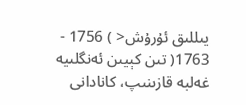يىللىق ئۇرۇش< ) 1756 - 1763( تىن كېيىن ئەنگلىيە غەلبە قازىنىپ، كانادانى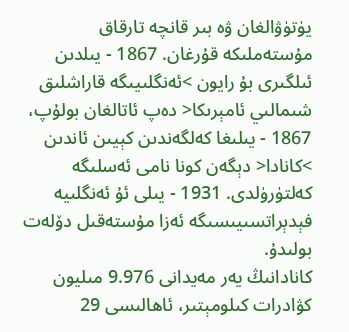يۈتۈۋالغان ۋە بىر قانچە تارقاق مۇستەملىكە قۇرغان. 1867 - يىلدىن ئىلگىرى بۇ رايون >ئەنگلىيىگە قاراشلىق شىمالىي ئامېرىكا< دەپ ئاتالغان بولۇپ، 1867 - يىلىغا كەلگەندىن كېيىن ئاندىن >كانادا< دېگەن كونا نامى ئەسلىگە كەلتۈرۈلدى. 1931 - يىلى ئۇ ئەنگلىيە فېدېراتسىيىسىگە ئەزا مۇستەقىل دۆلەت بولىدۇ.
كانادانىڭ يەر مەيدانى 9.976 مىليون كۋادرات كىلومېتىر، ئاھالىسى 29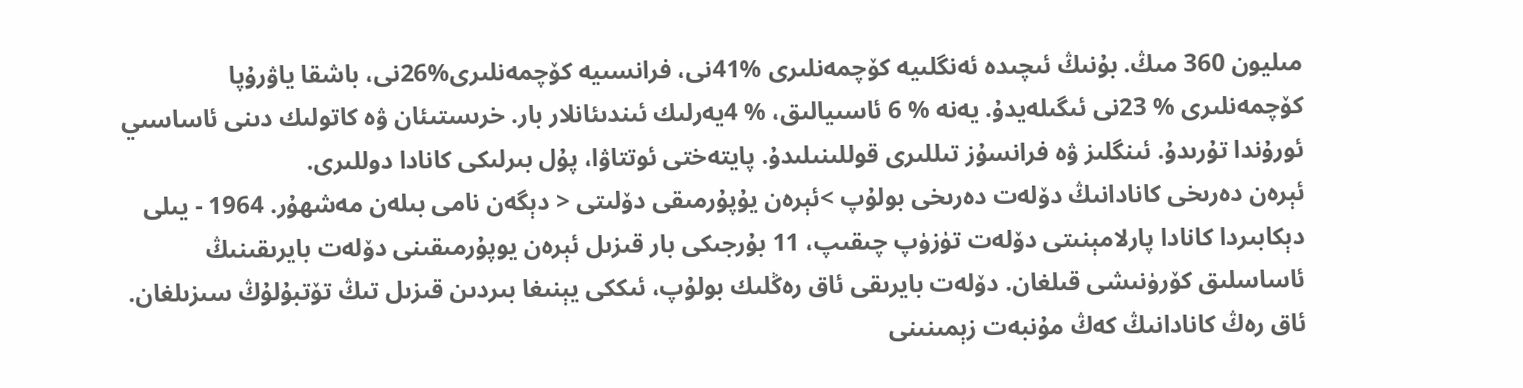مىليون 360 مىڭ. بۇنىڭ ئىچىدە ئەنگلىيە كۆچمەنلىرى %41نى، فرانسىيە كۆچمەنلىرى%26نى، باشقا ياۋرۇپا كۆچمەنلىرى % 23نى ئىگىلەيدۇ. يەنە % 6 ئاسىيالىق، % 4يەرلىك ئىندىئانلار بار. خرىستىئان ۋە كاتولىك دىنى ئاساسىي ئورۇندا تۇرىدۇ. ئىنگلىز ۋە فرانسۇز تىللىرى قوللىنىلىدۇ. پايتەختى ئوتتاۋا، پۇل بىرلىكى كانادا دوللىرى.
ئېرەن دەرىخى كانادانىڭ دۆلەت دەرىخى بولۇپ >ئېرەن يۇپۇرمىقى دۆلىتى < دېگەن نامى بىلەن مەشھۇر. 1964 - يىلى دېكابىردا كانادا پارلامېنىتى دۆلەت تۈزۈپ چىقىپ، 11 بۇرجىكى بار قىزىل ئېرەن يوپۇرمىقىنى دۆلەت بايرىقىنىڭ ئاساسلىق كۆرۈنىشى قىلغان. دۆلەت بايرىقى ئاق رەڭلىك بولۇپ، ئىككى يېنىغا بىردىن قىزىل تىڭ تۆتبۇلۇڭ سىزىلغان. ئاق رەڭ كانادانىڭ كەڭ مۇنبەت زېمىنىنى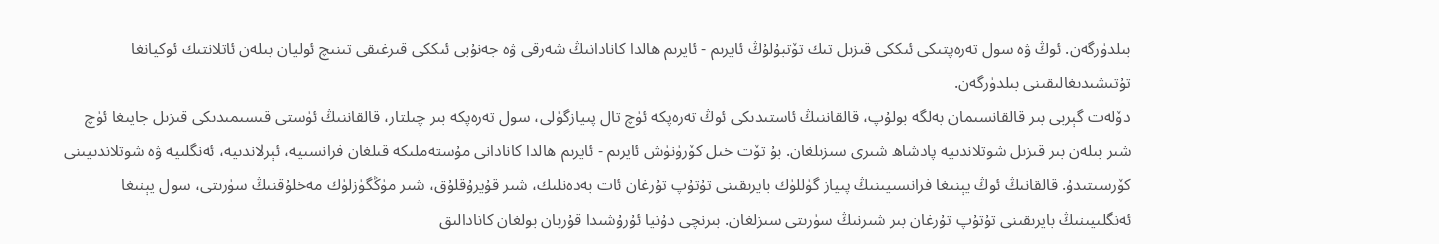بىلدۈرگەن. ئوڭ ۋە سول تەرەپتىكى ئىككى قىزىل تىك تۆتبۇلۇڭ ئايرىم - ئايرىم ھالدا كانادانىڭ شەرقى ۋە جەنۇبى ئىككى قىرغىقى تىنىچ ئوليان بىلەن ئاتلانتىك ئوكيانغا تۇتىشىدىغالىقىنى بىلدۈرگەن.
دۆلەت گېربى بىر قالقانسىمان بەلگە بولۇپ، قالقاننىڭ ئاستىدىكى ئوڭ تەرەپكە ئۈچ تال پىيازگۈلى، سول تەرەپكە بىر چىلتار، قالقاننىڭ ئۈستى قىسىمىدىكى قىزىل جايىغا ئۈچ شىر بىلەن بىر قىزىل شوتلاندىيە پادشاھ شىرى سىزىلغان. بۇ تۆت خىل كۆرۈنۈش ئايرىم - ئايرىم ھالدا كانادانى مۇستەملىكە قىلغان فرانسىيە، ئېرلاندىيە، ئەنگلىيە ۋە شوتلاندىيىنى كۆرسىتىدۇ. قالقانىڭ ئوڭ يېنىغا فرانسىيىنىڭ پىياز گۈللۈك بايرىقىنى تۇتۇپ تۇرغان ئات بەدەنلىك، شىر قۇيرۇقلۇق، شىر مۈڭگۈزلۈك مەخلۇقنىڭ سۈرىتى، سول يېنىغا ئەنگلىيىنىڭ بايرىقىنى تۇتۇپ تۇرغان بىر شىرنىڭ سۈرىتى سىزلغان. بىرنچى دۇنيا ئۇرۇشىدا قۇربان بولغان كانادالىق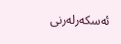ئەسكەرلەرنى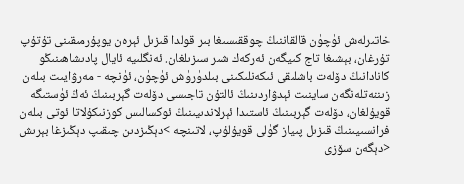خاتىرلەش ئۈچۈن قالقاننىڭ چوققىسىغا بىر قولدا قىزىل ئېرەن يوپۇرمىقىنى تۇتۇپ تۇرغان، بېشىغا تاج كىيگەن ئەركەك شىر سىزىلغان. ئەنگلىيە ئايال پادىشاھىنىڭو كانادانىڭ دۆلەت باشلىقى ئىكەنلىكىنى بىلدۈرۈش ئۈچۈن، ئۈنچە - مەرۋايىت بىلەن زىننەتلەنگەن ساينىت ئېدۋاردىنىڭ ئالتۇن تاجىسى دۆلەت گېربىنىڭ ئەڭ ئۈستىگە قويۇلغان، دۆلەت گېربىنىڭ ئاستىدا ئېرلاندىيىنىڭ ئوكسالىس كوزنىكۇلاتا ئوتى بىلەن فرانسىيىنىڭ قىزىل پىياز گۈلى قويۇلۇپ، لاتىنچە >دېڭىزدىن چىقىپ دېڭىزغا بېرىش <دېگەن سۆزى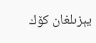يېزىلغان كۆك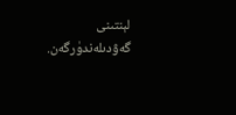لېنتىنى گەۋدىلەندۈرگەن.